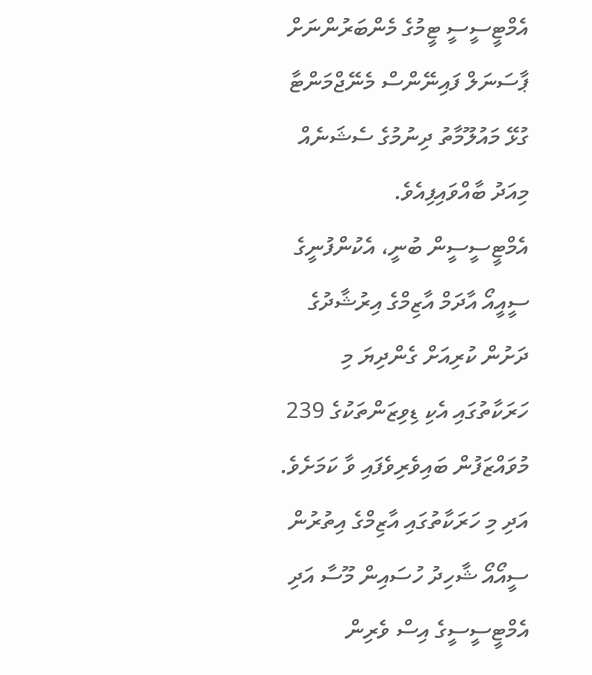އެމްޓީސީސީ ޓީމުގެ މެންބަރުންނަށް ޕާސަނަލް ފައިނޭންސް މެނޭޖްމަންޓާ ގުޅޭ މައުލޫމާތު ދިނުމުގެ ސެޝަނެއް މިއަދު ބާއްވައިފިއެވެ.
އެމްޓީސީސީން ބުނީ، އެކުންފުނީގެ ސީއީއޯ އާދަމް އާޒިމްގެ އިރުޝާދުގެ ދަށުން ކުރިއަށް ގެންދިޔަ މި ހަރަކާތުގައި އެކި ޑިވިޒަންތަކުގެ 239 މުވައްޒަފުން ބައިވެރިވެފައި ވާ ކަމަށެވެ. އަދި މި ހަރަކާތުގައި އާޒިމްގެ އިތުރުން ސީއޯއޯ ޝާހިދު ހުސައިން މޫސާ އަދި އެމްޓީސީސީގެ އިސް ވެރިން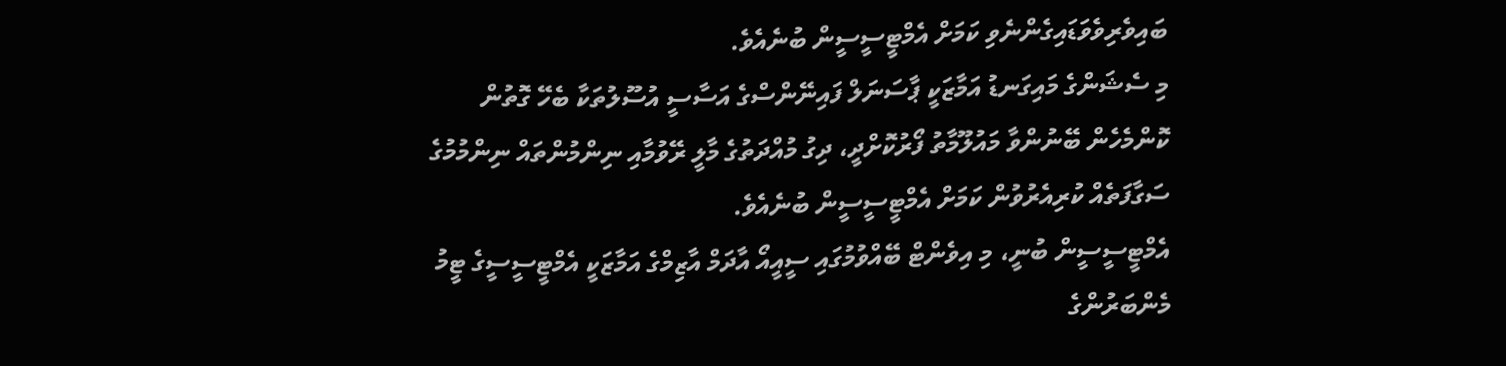ބައިވެރިވެވަޑައިގެންނެވި ކަމަށް އެމްޓީސީސީން ބުނެއެވެ.
މި ސެޝަންގެ މައިގަނޑު އަމާޒަކީ ޕާސަނަލް ފައިނޭންސްގެ އަސާސީ އުސޫލުތަކާ ބެހޭ ގޮތުން ކޮންމެހެން ބޭނުންވާ މައުލޫމާތު ފޯރުކޮށްދީ، ދިގު މުއްދަތުގެ މާލީ ރޭވުމާއި ނިންމުންތައް ނިންމުމުގެ ސަގާފަތެއް ކުރިއެރުވުން ކަމަށް އެމްޓީސީސީން ބުނެއެވެ.
އެމްޓީސީސީން ބުނީ، މި އިވެންޓް ބޭއްވުމުގައި ސީއީއޯ އާދަމް އާޒިމްގެ އަމާޒަކީ އެމްޓީސީސީގެ ޓީމު މެންބަރުންގެ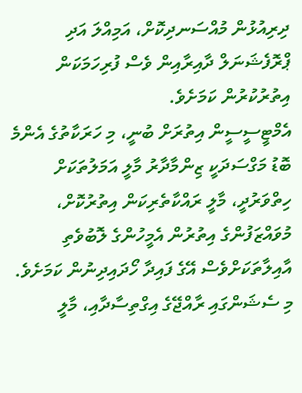ދިރިއުޅުން މުއްސަނދިކޮށް، އަމިއްލަ އަދި ޕްރޮފެޝަނަލް ދާއިރާއިން ވެސް ފުރިހަމަކަން އިތުރުކުރުން ކަމަށެވެ.
އެމްޓީސީސީން އިތުރަށް ބުނީ، މި ހަރަކާތުގެ އެންމެ ބޮޑު މަގްސަދަކީ ޒިންމާދާރު މާލީ އަމަލުތަކަށް ހިތްވަރުދީ، މާލީ ރައްކާތެރިކަން އިތުރުކޮށް، މުވައްޒަފުންގެ އިތުރުން އެމީހުންގެ ލޮބުވެތި އާއިލާތަކަށްވެސް އޭގެ ފައިދާ ހޯދައިދިނުން ކަމަށެވެ. މި ސެޝަންގައި ރާއްޖޭގެ އިގްތިސާދާއި، މާލީ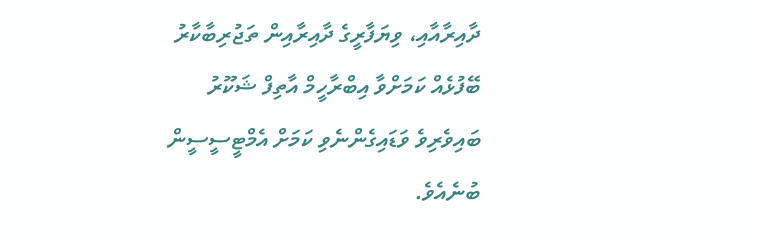ދާއިރާއާއި، ވިޔަފާރީގެ ދާއިރާއިން ތަޖުރިބާކާރު ބޭފުޅެއް ކަމަށްވާ އިބްރާހީމް އާތިފް ޝަކޫރު ބައިވެރިވެ ވަޑައިގެންނެވި ކަމަށް އެމްޓީސީސީން ބުނެއެވެ.